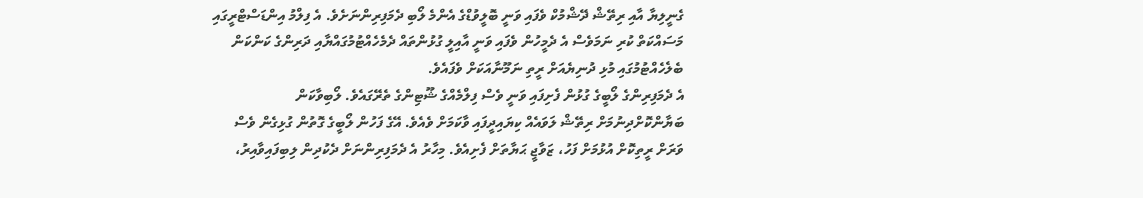ގެނީލިޔާ އާއި ރިތޭޝް ދޭޝްމުކް ވެފައި ވަނީ ބޮލީވުޑްގެ އެންމެ ލޯބި ދެމަފިރިންނަށެވެ. އެ ފިލްމު އިންޑަސްޓްރީގައި މަސައްކަތް ކުރި ނަމަވެސް އެ ދެމީހުން ވެފައި ވަނީ އާއިލީ ގުޅުންތައް ދެމެހެއްޓުމުގައްޔާއި ދަރިންގެ ކަންކަން ބެލެހެއްޓުމުގައި މުޅި ދުނިޔެއަށް ރީތި ނަމޫނާއަކަށް ވެފައެވެ.
އެ ދެމަފިރިންގެ ލޯބީގެ ގުޅުން ފެށިފައި ވަނީ ވެސް ފިލްމެއްގެ ޝޫޓިންގެ ތެރޭގައެވެ. ލޯބިވާކަން ބަޔާންކޮށްދިނުމަށް ރިތޭޝް ލަވައެއް ކިޔައިދީފައި ވާކަމަށް ވެއެވެ. އޭގެ ފަހުން ލޯބީގެ ގޮތުން ގުޅިގެން ވެސް ވަރަށް ރީތިކޮށް އުޅުމަށް ފަހު، ޒަވާޖީ ޙަޔާތަށް ފެށިއެވެ. މިހާރު އެ ދެމަފިރިންނަށް ދެކުދިން ލިބިފައިވާއިރު،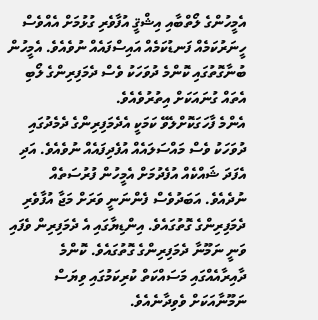އެމީހުންގެ ލޯތްބާއި އިޝްޤީ އުފާވެރި ގުޅުމަށް އެއްވެސް ހީނަރުކަމެއް ފަނޑުކަމެއް އައިސްފައެއް ނުވެއެވެ. އެމީހުން ބުނާގޮތުގައި ކޮންމެ ދުވަހަކު ވެސް ދެމަފިރިންގެ ލޯބި އެތައް ގުނައަކަށް އިތުރުވެއެވެ.
އެންމެ ފާހަގަކޮށްލެވޭ ކަމަކީ އެދެމަފިރިންގެ ދެމެދުގައި ދުވަހަކު ވެސް މައްސަލައެއް އުފެދިފައެއް ނުވެއެވެ. އަދި އެފަދަ ޝައްކެއް އުފެދުމަށް އެމީހުން ފުރުސަތެއް ނުދެއެވެ. އަބަދުވެސް ފެންނަނީ ވަރަށް މަޖާ އުފާވެރި ދެމަފިރިންގެ ގޮތުގައެވެ. އިންޑިޔާގައި އެ ދެމަފިރިން ވެފައި ވަނީ ނަމޫނާ ދެމަފިރިންގެ ގޮތުގައެވެ. ކޮންމެ ދާއިރާއެއްގައި މަސައްކަތް ކުރިކަމުގައި ވިޔަސް ނަމޫނާއަކަށް ވެވިދާނެއެވެ.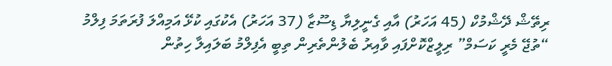ރިތޭޝް ދޭޝްމުކް (45 އަހަރު) އާއި ގެނީލިޔާ ޑިސޫޒާ (37 އަހަރު) އެކުގައި ކުޅޭ އަމިއްލަ ފުރަތަމަ ފިލްމު “ތުޖޭ މެރީ ކަސަމް” ރިލީޒްކޮށްފައި ވާއިރު ބެލުންތެރިން ތިބީ އެފިލްމު ބަލައިލާ ހިތުން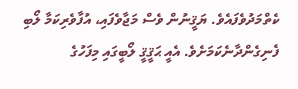ކެތްމަދުވެފައެވެ. ޔަޤީނުން ވެސް މަޖާވެފައި، އުފާވެރިކަމާ ލޯބި ފެނިގެންދާނެކަމަށެވެ. އެއީ ޙަޤީޤީ ލޯބީގައި މިފަހުގެ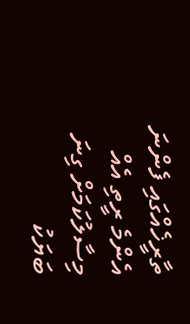ތާރީޚެއްގައި ފެންނަ އެންމެ ރީތި އެއް މިސާލުކަމަށް ގިނަ ބަޔަކު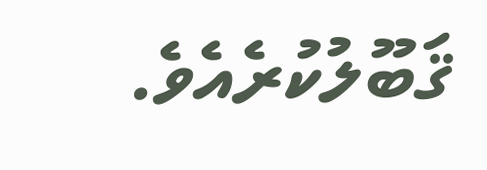ޤަބޫލުކުރެއެވެ.